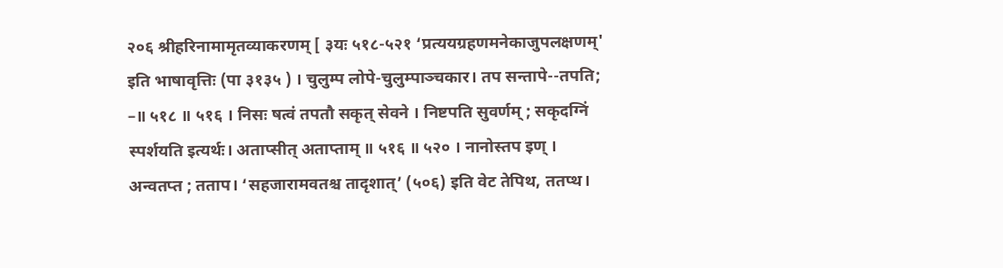२०६ श्रीहरिनामामृतव्याकरणम् [ ३यः ५१८-५२१ ‘प्रत्ययग्रहणमनेकाजुपलक्षणम्' इति भाषावृत्तिः (पा ३१३५ ) । चुलुम्प लोपे-चुलुम्पाञ्चकार। तप सन्तापे--तपति; –॥ ५१८ ॥ ५१६ । निसः षत्वं तपतौ सकृत् सेवने । निष्टपति सुवर्णम् ; सकृदग्निं स्पर्शयति इत्यर्थः। अताप्सीत् अताप्ताम् ॥ ५१६ ॥ ५२० । नानोस्तप इण् । अन्वतप्त ; तताप। ‘सहजारामवतश्च तादृशात्’ (५०६) इति वेट तेपिथ, ततप्थ।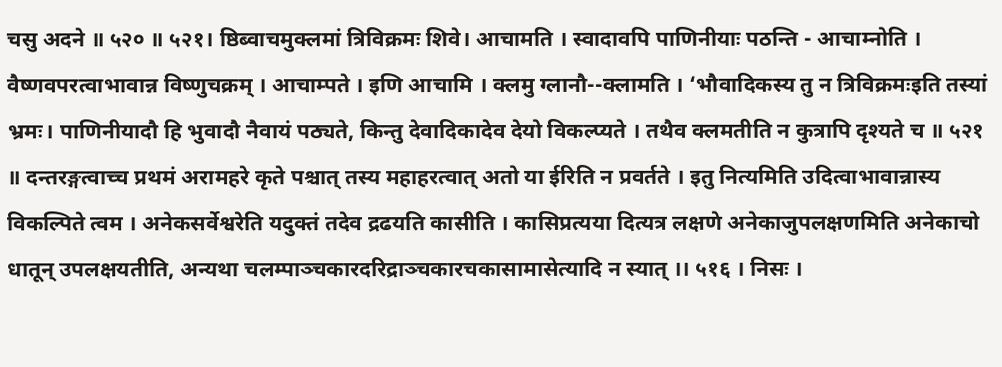चसु अदने ॥ ५२० ॥ ५२१। ष्ठिब्वाचमुक्लमां त्रिविक्रमः शिवे। आचामति । स्वादावपि पाणिनीयाः पठन्ति - आचाम्नोति । वैष्णवपरत्वाभावान्न विष्णुचक्रम् । आचाम्पते । इणि आचामि । क्लमु ग्लानौ--क्लामति । ‘भौवादिकस्य तु न त्रिविक्रमःइति तस्यां भ्रमः। पाणिनीयादौ हि भुवादौ नैवायं पठ्यते, किन्तु देवादिकादेव देयो विकल्प्यते । तथैव क्लमतीति न कुत्रापि दृश्यते च ॥ ५२१ ॥ दन्तरङ्गत्वाच्च प्रथमं अरामहरे कृते पश्चात् तस्य महाहरत्वात् अतो या ईरिति न प्रवर्तते । इतु नित्यमिति उदित्वाभावान्नास्य विकल्पिते त्वम । अनेकसर्वेश्वरेति यदुक्तं तदेव द्रढयति कासीति । कासिप्रत्यया दित्यत्र लक्षणे अनेकाजुपलक्षणमिति अनेकाचो धातून् उपलक्षयतीति, अन्यथा चलम्पाञ्चकारदरिद्राञ्चकारचकासामासेत्यादि न स्यात् ।। ५१६ । निसः ।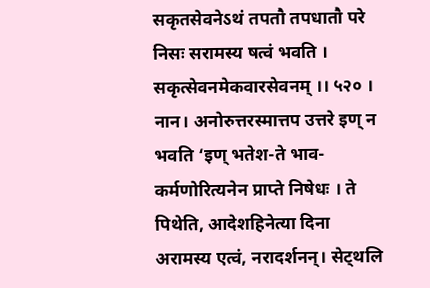सकृतसेवनेऽथं तपतौ तपधातौ परे निसः सरामस्य षत्वं भवति । सकृत्सेवनमेकवारसेवनम् ।। ५२० । नान। अनोरुत्तरस्मात्तप उत्तरे इण् न भवति ‘इण् भतेश-ते भाव-कर्मणोरित्यनेन प्राप्ते निषेधः । ते पिथेति, आदेशहिनेत्या दिना अरामस्य एत्वं, नरादर्शनन्। सेट्थलि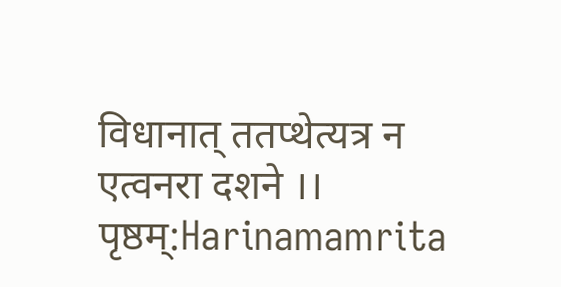विधानात् ततप्थेत्यत्र न एत्वनरा दशने ।।
पृष्ठम्:Harinamamrita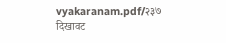vyakaranam.pdf/२३७
दिखावट